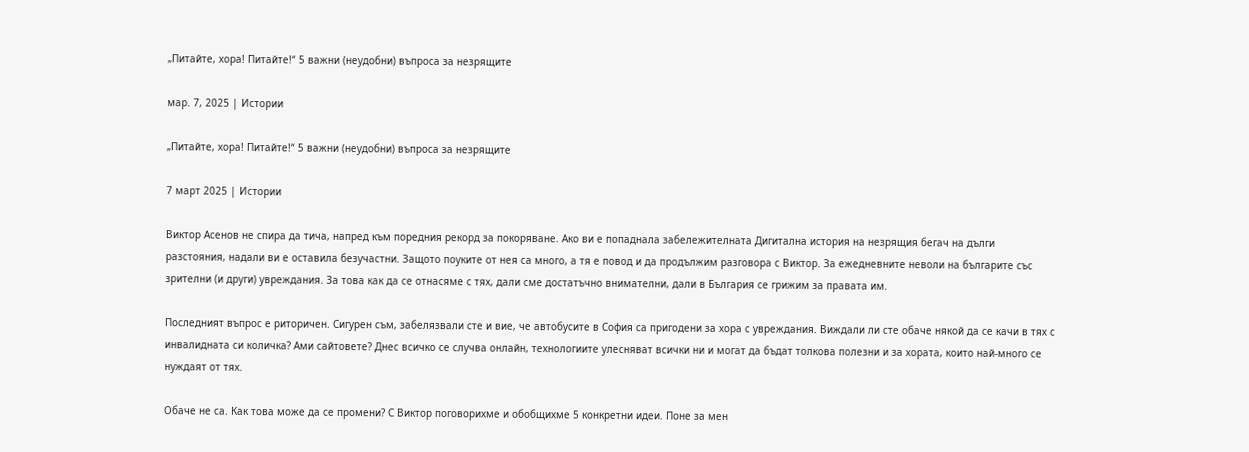„Питайте, хора! Питайте!“ 5 важни (неудобни) въпроса за незрящите

мар. 7, 2025 | Истории

„Питайте, хора! Питайте!“ 5 важни (неудобни) въпроса за незрящите

7 март 2025 | Истории

Виктор Асенов не спира да тича, напред към поредния рекорд за покоряване. Ако ви е попаднала забележителната Дигитална история на незрящия бегач на дълги разстояния, надали ви е оставила безучастни. Защото поуките от нея са много, а тя е повод и да продължим разговора с Виктор. За ежедневните неволи на българите със зрителни (и други) увреждания. За това как да се отнасяме с тях, дали сме достатъчно внимателни, дали в България се грижим за правата им.

Последният въпрос е риторичен. Сигурен съм, забелязвали сте и вие, че автобусите в София са пригодени за хора с увреждания. Виждали ли сте обаче някой да се качи в тях с инвалидната си количка? Ами сайтовете? Днес всичко се случва онлайн, технологиите улесняват всички ни и могат да бъдат толкова полезни и за хората, които най-много се нуждаят от тях.

Обаче не са. Как това може да се промени? С Виктор поговорихме и обобщихме 5 конкретни идеи. Поне за мен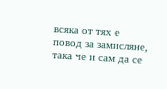всяка от тях е повод за замисляне, така че и сам да се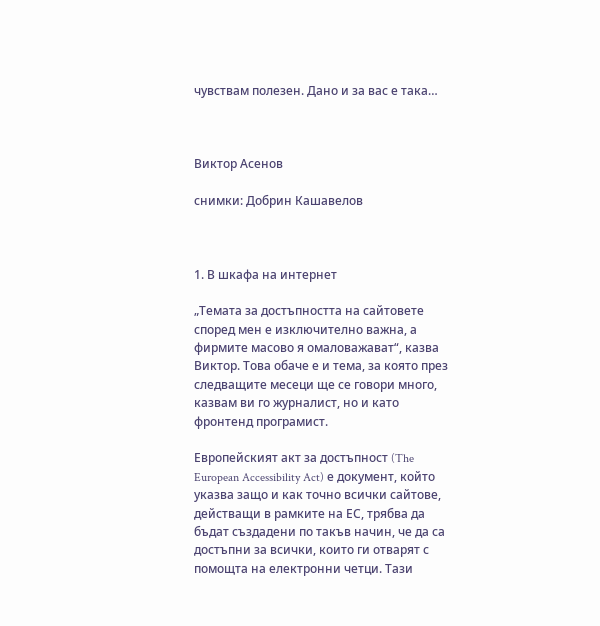чувствам полезен. Дано и за вас е така…



Виктор Асенов

снимки: Добрин Кашавелов



1. В шкафа на интернет

„Темата за достъпността на сайтовете според мен е изключително важна, а фирмите масово я омаловажават“, казва Виктор. Това обаче е и тема, за която през следващите месеци ще се говори много, казвам ви го журналист, но и като фронтенд програмист.

Европейският акт за достъпност (The European Accessibility Act) е документ, който указва защо и как точно всички сайтове, действащи в рамките на ЕС, трябва да бъдат създадени по такъв начин, че да са достъпни за всички, които ги отварят с помощта на електронни четци. Тази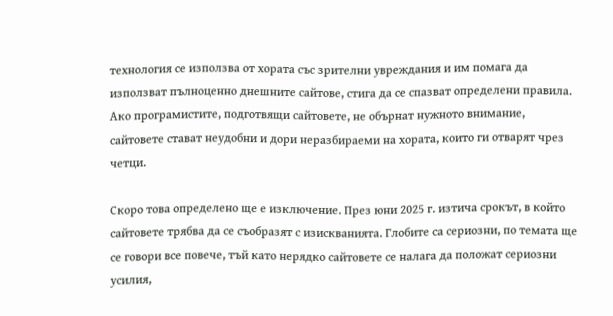технология се използва от хората със зрителни увреждания и им помага да използват пълноценно днешните сайтове, стига да се спазват определени правила. Ако програмистите, подготвящи сайтовете, не обърнат нужното внимание, сайтовете стават неудобни и дори неразбираеми на хората, които ги отварят чрез четци.

Скоро това определено ще е изключение. През юни 2025 г. изтича срокът, в който сайтовете трябва да се съобразят с изискванията. Глобите са сериозни, по темата ще се говори все повече, тъй като нерядко сайтовете се налага да положат сериозни усилия,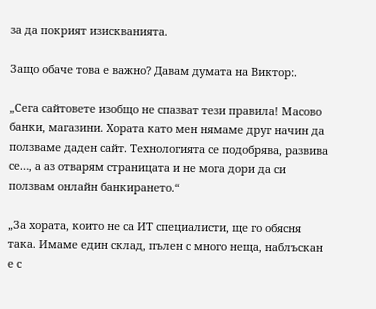за да покрият изискванията.

Защо обаче това е важно? Давам думата на Виктор:.

„Сега сайтовете изобщо не спазват тези правила! Масово банки, магазини. Хората като мен нямаме друг начин да ползваме даден сайт. Технологията се подобрява, развива се…, а аз отварям страницата и не мога дори да си ползвам онлайн банкирането.“

„За хората, които не са ИТ специалисти, ще го обясня така. Имаме един склад, пълен с много неща, наблъскан е с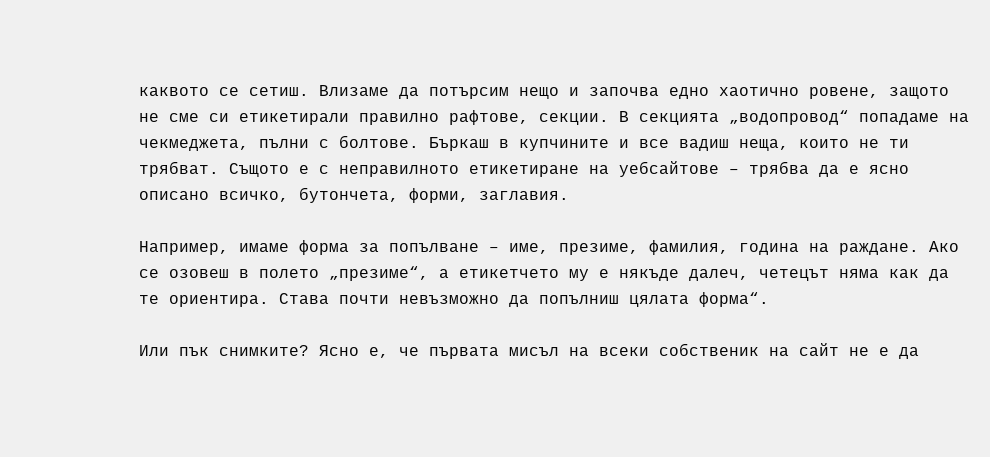каквото се сетиш. Влизаме да потърсим нещо и започва едно хаотично ровене, защото не сме си етикетирали правилно рафтове, секции. В секцията „водопровод“ попадаме на чекмеджета, пълни с болтове. Бъркаш в купчините и все вадиш неща, които не ти трябват. Същото е с неправилното етикетиране на уебсайтове – трябва да е ясно описано всичко, бутончета, форми, заглавия.

Например, имаме форма за попълване – име, презиме, фамилия, година на раждане. Ако се озовеш в полето „презиме“, а етикетчето му е някъде далеч, четецът няма как да те ориентира. Става почти невъзможно да попълниш цялата форма“.

Или пък снимките? Ясно е, че първата мисъл на всеки собственик на сайт не е да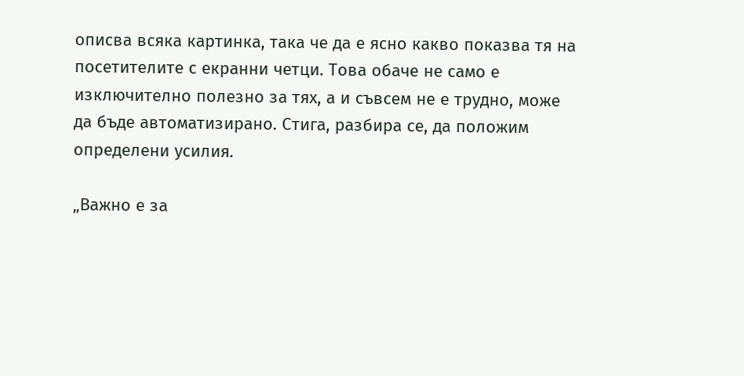описва всяка картинка, така че да е ясно какво показва тя на посетителите с екранни четци. Това обаче не само е изключително полезно за тях, а и съвсем не е трудно, може да бъде автоматизирано. Стига, разбира се, да положим определени усилия.

„Важно е за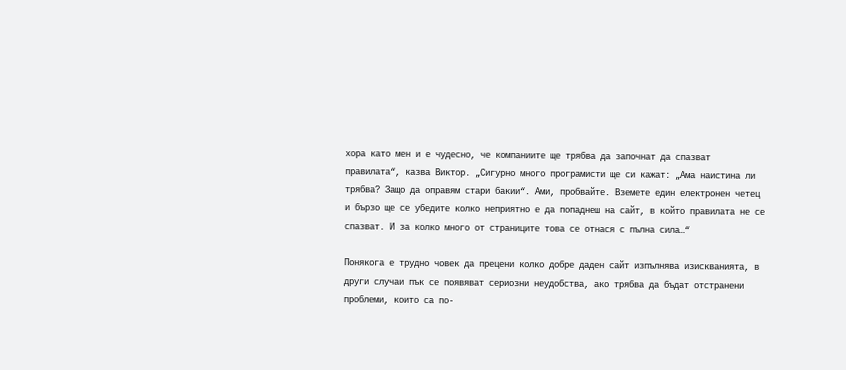хора като мен и е чудесно, че компаниите ще трябва да започнат да спазват правилата“, казва Виктор. „Сигурно много програмисти ще си кажат: „Ама наистина ли трябва? Защо да оправям стари бакии“. Ами, пробвайте. Вземете един електронен четец и бързо ще се убедите колко неприятно е да попаднеш на сайт, в който правилата не се спазват. И за колко много от страниците това се отнася с пълна сила…“

Понякога е трудно човек да прецени колко добре даден сайт изпълнява изискванията, в други случаи пък се появяват сериозни неудобства, ако трябва да бъдат отстранени проблеми, които са по-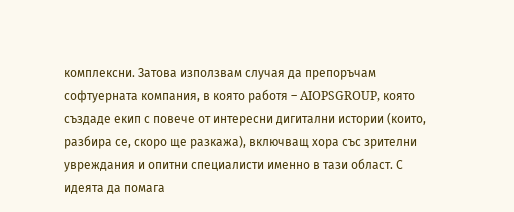комплексни. Затова използвам случая да препоръчам софтуерната компания, в която работя – AIOPSGROUP, която създаде екип с повече от интересни дигитални истории (които, разбира се, скоро ще разкажа), включващ хора със зрителни увреждания и опитни специалисти именно в тази област. С идеята да помага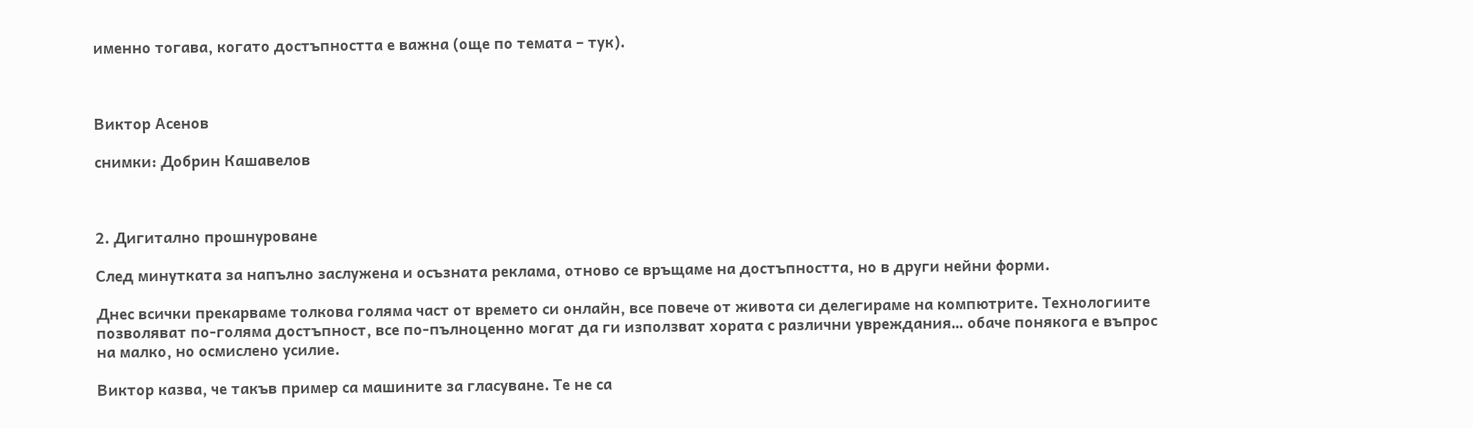именно тогава, когато достъпността е важна (още по темата – тук).



Виктор Асенов

снимки: Добрин Кашавелов



2. Дигитално прошнуроване

След минутката за напълно заслужена и осъзната реклама, отново се връщаме на достъпността, но в други нейни форми.

Днес всички прекарваме толкова голяма част от времето си онлайн, все повече от живота си делегираме на компютрите. Технологиите позволяват по-голяма достъпност, все по-пълноценно могат да ги използват хората с различни увреждания… обаче понякога е въпрос на малко, но осмислено усилие.

Виктор казва, че такъв пример са машините за гласуване. Те не са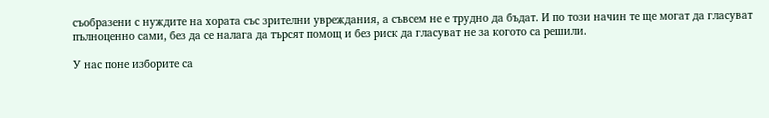съобразени с нуждите на хората със зрителни увреждания, а съвсем не е трудно да бъдат. И по този начин те ще могат да гласуват пълноценно сами, без да се налага да търсят помощ и без риск да гласуват не за когото са решили.

У нас поне изборите са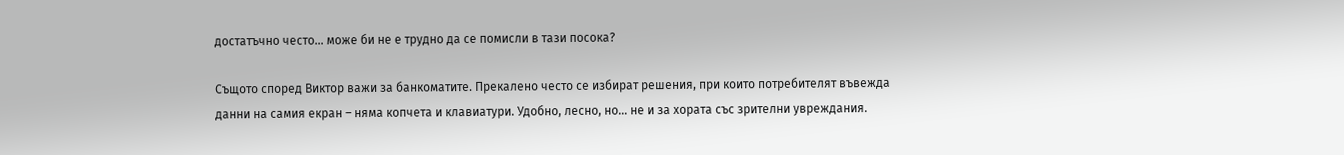достатъчно често… може би не е трудно да се помисли в тази посока?

Същото според Виктор важи за банкоматите. Прекалено често се избират решения, при които потребителят въвежда данни на самия екран – няма копчета и клавиатури. Удобно, лесно, но… не и за хората със зрителни увреждания.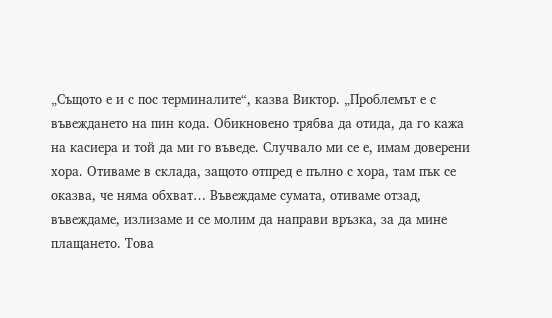„Същото е и с пос терминалите“, казва Виктор. „Проблемът е с въвеждането на пин кода. Обикновено трябва да отида, да го кажа на касиера и той да ми го въведе. Случвало ми се е, имам доверени хора. Отиваме в склада, защото отпред е пълно с хора, там пък се оказва, че няма обхват… Въвеждаме сумата, отиваме отзад, въвеждаме, излизаме и се молим да направи връзка, за да мине плащането. Това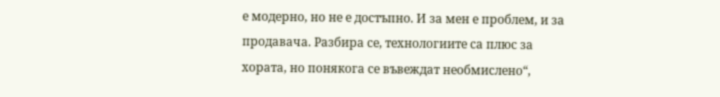е модерно, но не е достъпно. И за мен е проблем, и за продавача. Разбира се, технологиите са плюс за хората, но понякога се въвеждат необмислено“,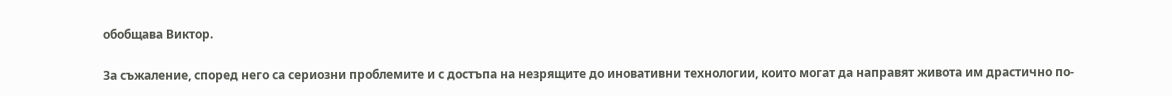обобщава Виктор.

За съжаление, според него са сериозни проблемите и с достъпа на незрящите до иновативни технологии, които могат да направят живота им драстично по-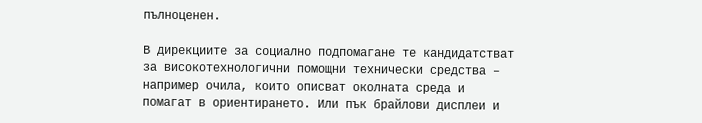пълноценен.

В дирекциите за социално подпомагане те кандидатстват за високотехнологични помощни технически средства – например очила, които описват околната среда и помагат в ориентирането. Или пък брайлови дисплеи и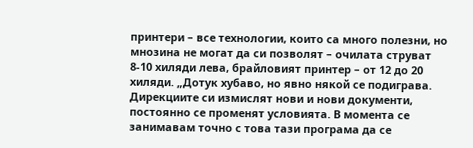принтери – все технологии, които са много полезни, но мнозина не могат да си позволят – очилата струват 8-10 хиляди лева, брайловият принтер – от 12 до 20 хиляди. „Дотук хубаво, но явно някой се подиграва. Дирекциите си измислят нови и нови документи, постоянно се променят условията. В момента се занимавам точно с това тази програма да се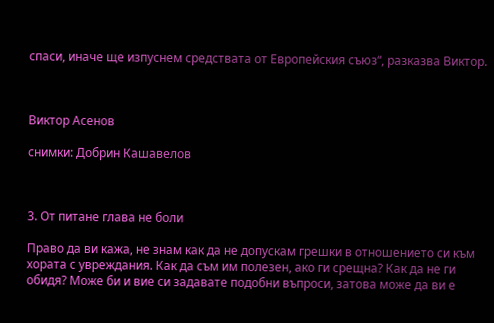спаси, иначе ще изпуснем средствата от Европейския съюз“, разказва Виктор.



Виктор Асенов

снимки: Добрин Кашавелов



3. От питане глава не боли

Право да ви кажа, не знам как да не допускам грешки в отношението си към хората с увреждания. Как да съм им полезен, ако ги срещна? Как да не ги обидя? Може би и вие си задавате подобни въпроси, затова може да ви е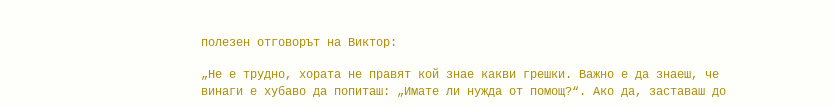полезен отговорът на Виктор:

„Не е трудно, хората не правят кой знае какви грешки. Важно е да знаеш, че винаги е хубаво да попиташ: „Имате ли нужда от помощ?“. Ако да, заставаш до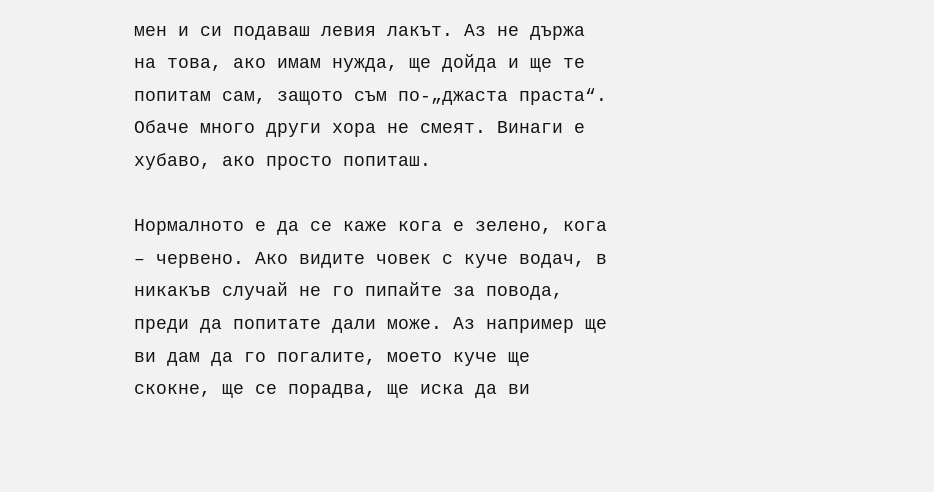мен и си подаваш левия лакът. Аз не държа на това, ако имам нужда, ще дойда и ще те попитам сам, защото съм по-„джаста праста“. Обаче много други хора не смеят. Винаги е хубаво, ако просто попиташ.

Нормалното е да се каже кога е зелено, кога – червено. Ако видите човек с куче водач, в никакъв случай не го пипайте за повода, преди да попитате дали може. Аз например ще ви дам да го погалите, моето куче ще скокне, ще се порадва, ще иска да ви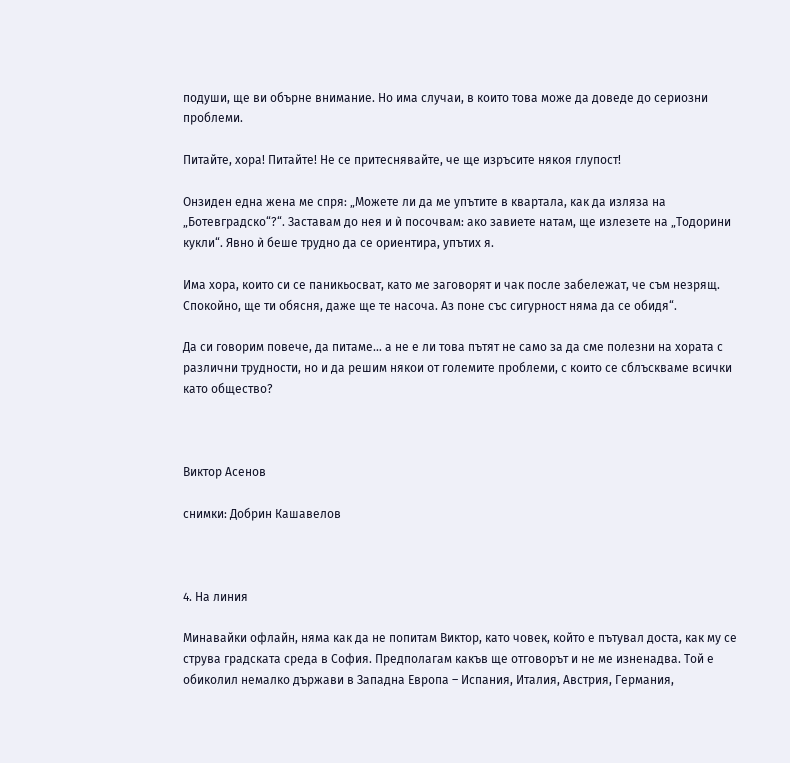подуши, ще ви обърне внимание. Но има случаи, в които това може да доведе до сериозни проблеми.

Питайте, хора! Питайте! Не се притеснявайте, че ще изръсите някоя глупост!

Онзиден една жена ме спря: „Можете ли да ме упътите в квартала, как да изляза на „Ботевградско“?“. Заставам до нея и ѝ посочвам: ако завиете натам, ще излезете на „Тодорини кукли“. Явно ѝ беше трудно да се ориентира, упътих я.

Има хора, които си се паникьосват, като ме заговорят и чак после забележат, че съм незрящ. Спокойно, ще ти обясня, даже ще те насоча. Аз поне със сигурност няма да се обидя“.

Да си говорим повече, да питаме… а не е ли това пътят не само за да сме полезни на хората с различни трудности, но и да решим някои от големите проблеми, с които се сблъскваме всички като общество?



Виктор Асенов

снимки: Добрин Кашавелов



4. На линия

Минавайки офлайн, няма как да не попитам Виктор, като човек, който е пътувал доста, как му се струва градската среда в София. Предполагам какъв ще отговорът и не ме изненадва. Той е обиколил немалко държави в Западна Европа – Испания, Италия, Австрия, Германия,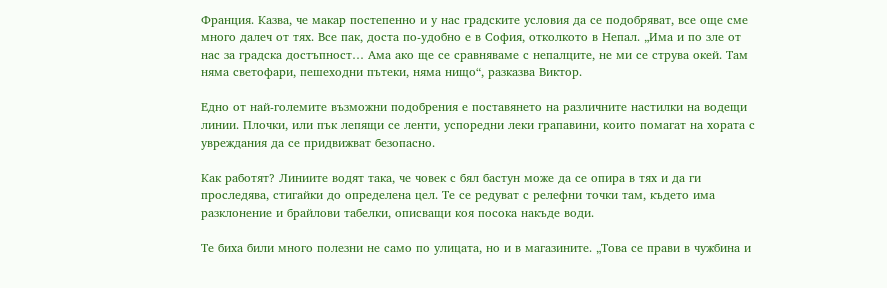Франция. Казва, че макар постепенно и у нас градските условия да се подобряват, все още сме много далеч от тях. Все пак, доста по-удобно е в София, отколкото в Непал. „Има и по зле от нас за градска достъпност… Ама ако ще се сравняваме с непалците, не ми се струва окей. Там няма светофари, пешеходни пътеки, няма нищо“, разказва Виктор.

Едно от най-големите възможни подобрения е поставянето на различните настилки на водещи линии. Плочки, или пък лепящи се ленти, успоредни леки грапавини, които помагат на хората с увреждания да се придвижват безопасно.

Как работят? Линиите водят така, че човек с бял бастун може да се опира в тях и да ги проследява, стигайки до определена цел. Те се редуват с релефни точки там, където има разклонение и брайлови табелки, описващи коя посока накъде води.

Те биха били много полезни не само по улицата, но и в магазините. „Това се прави в чужбина и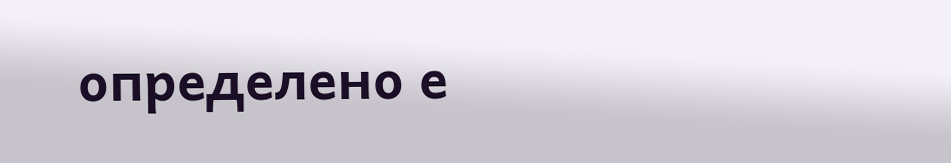определено е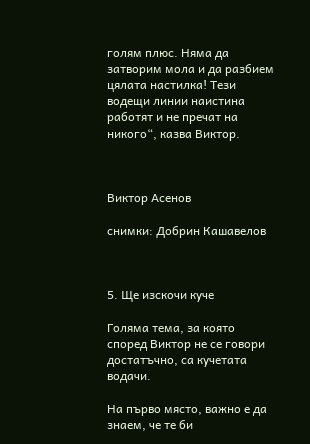голям плюс. Няма да затворим мола и да разбием цялата настилка! Тези водещи линии наистина работят и не пречат на никого“, казва Виктор.



Виктор Асенов

снимки: Добрин Кашавелов



5. Ще изскочи куче

Голяма тема, за която според Виктор не се говори достатъчно, са кучетата водачи.

На първо място, важно е да знаем, че те би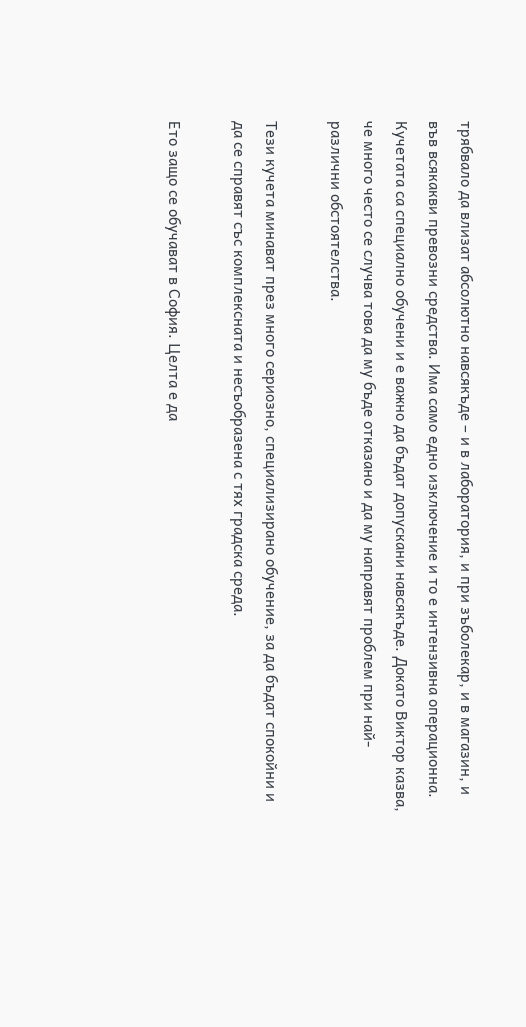трябвало да влизат абсолютно навсякъде – и в лаборатория, и при зъболекар, и в магазин, и във всякакви превозни средства. Има само едно изключение и то е интензивна операционна. Кучетата са специално обучени и е важно да бъдат допускани навсякъде. Докато Виктор казва, че много често се случва това да му бъде отказано и да му направят проблем при най-различни обстоятелства.

Тези кучета минават през много сериозно, специализирано обучение, за да бъдат спокойни и да се справят със комплексната и несъобразена с тях градска среда.

Ето защо се обучават в София. Целта е да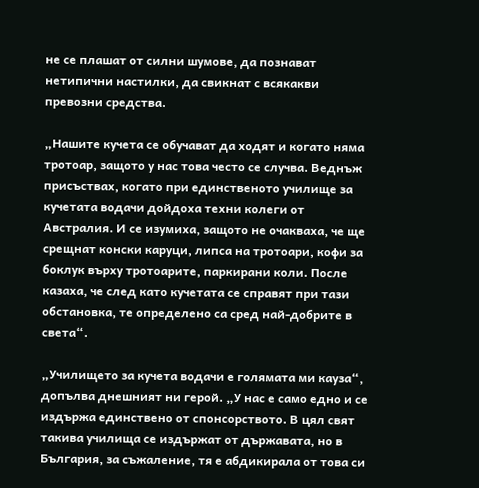не се плашат от силни шумове, да познават нетипични настилки, да свикнат с всякакви превозни средства.

„Нашите кучета се обучават да ходят и когато няма тротоар, защото у нас това често се случва. Веднъж присъствах, когато при единственото училище за кучетата водачи дойдоха техни колеги от Австралия. И се изумиха, защото не очакваха, че ще срещнат конски каруци, липса на тротоари, кофи за боклук върху тротоарите, паркирани коли. После казаха, че след като кучетата се справят при тази обстановка, те определено са сред най-добрите в света“.

„Училището за кучета водачи е голямата ми кауза“, допълва днешният ни герой. „У нас е само едно и се издържа единствено от спонсорството. В цял свят такива училища се издържат от държавата, но в България, за съжаление, тя е абдикирала от това си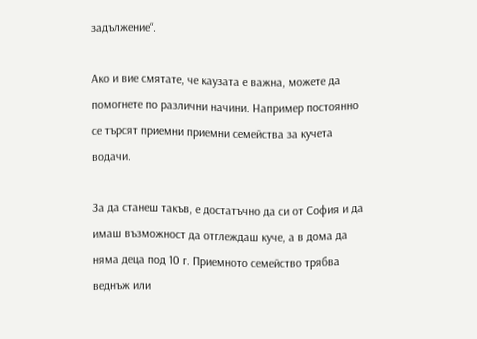задължение“.

Ако и вие смятате, че каузата е важна, можете да помогнете по различни начини. Например постоянно се търсят приемни приемни семейства за кучета водачи.

За да станеш такъв, е достатъчно да си от София и да имаш възможност да отглеждаш куче, а в дома да няма деца под 10 г. Приемното семейство трябва веднъж или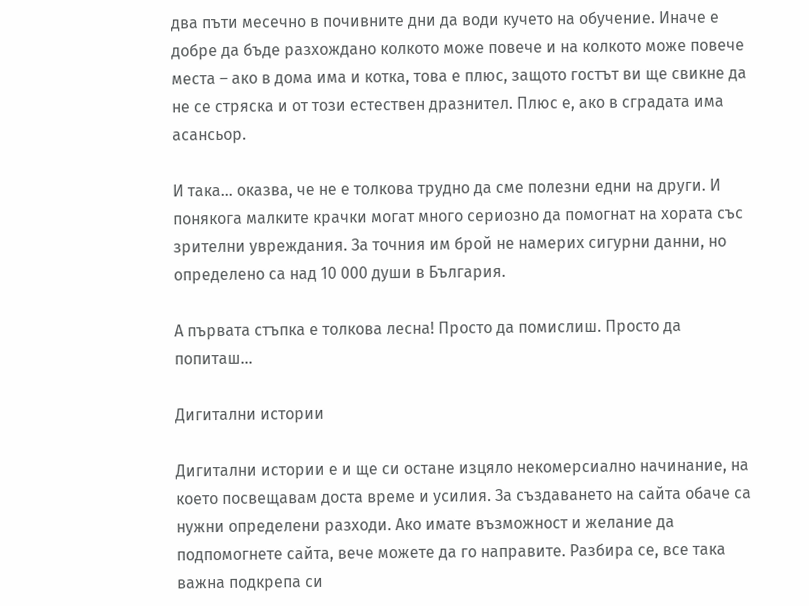два пъти месечно в почивните дни да води кучето на обучение. Иначе е добре да бъде разхождано колкото може повече и на колкото може повече места – ако в дома има и котка, това е плюс, защото гостът ви ще свикне да не се стряска и от този естествен дразнител. Плюс е, ако в сградата има асансьор.

И така… оказва, че не е толкова трудно да сме полезни едни на други. И понякога малките крачки могат много сериозно да помогнат на хората със зрителни увреждания. За точния им брой не намерих сигурни данни, но определено са над 10 000 души в България.

А първата стъпка е толкова лесна! Просто да помислиш. Просто да попиташ…

Дигитални истории

Дигитални истории е и ще си остане изцяло некомерсиално начинание, на което посвещавам доста време и усилия. За създаването на сайта обаче са нужни определени разходи. Ако имате възможност и желание да подпомогнете сайта, вече можете да го направите. Разбира се, все така важна подкрепа си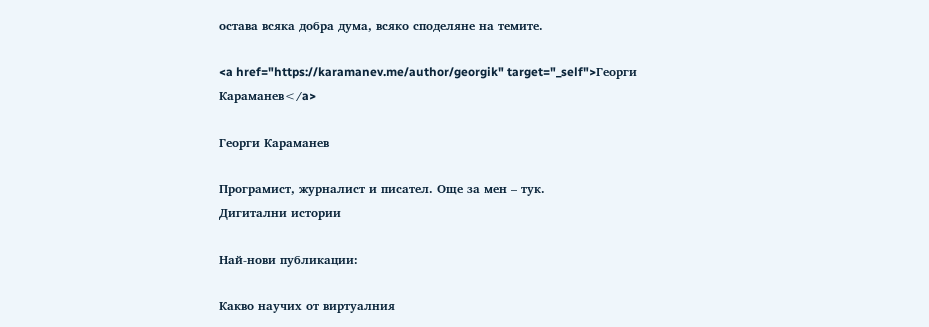остава всяка добра дума, всяко споделяне на темите.

<a href="https://karamanev.me/author/georgik" target="_self">Георги Караманев</a>

Георги Караманев

Програмист, журналист и писател. Още за мен – тук.
Дигитални истории

Най-нови публикации:

Какво научих от виртуалния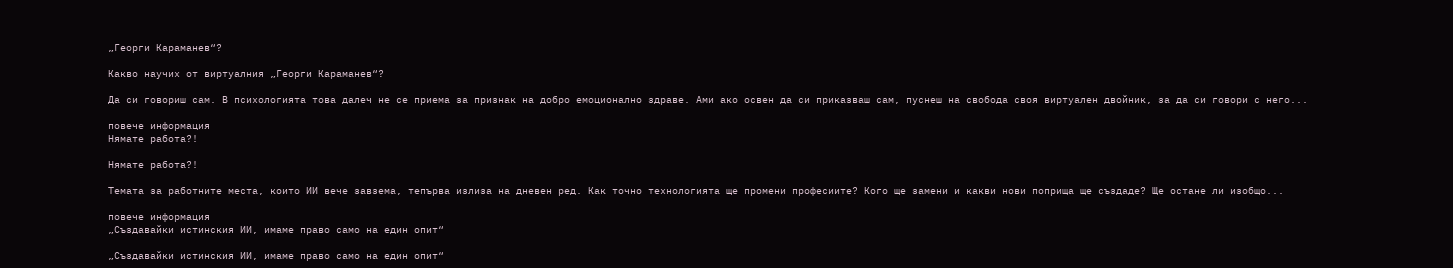„Георги Караманев“?

Какво научих от виртуалния „Георги Караманев“?

Да си говориш сам. В психологията това далеч не се приема за признак на добро емоционално здраве. Ами ако освен да си приказваш сам, пуснеш на свобода своя виртуален двойник, за да си говори с него...

повече информация
Нямате работа?!

Нямате работа?!

Темата за работните места, които ИИ вече завзема, тепърва излиза на дневен ред. Как точно технологията ще промени професиите? Кого ще замени и какви нови поприща ще създаде? Ще остане ли изобщо...

повече информация
„Създавайки истинския ИИ, имаме право само на един опит“

„Създавайки истинския ИИ, имаме право само на един опит“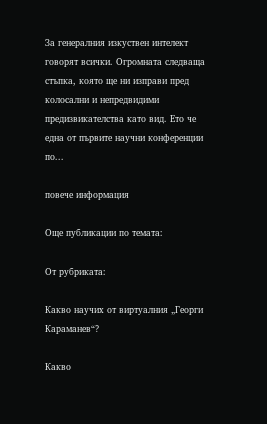За генералния изкуствен интелект говорят всички. Огромната следваща стъпка, която ще ни изправи пред колосални и непредвидими предизвикателства като вид. Ето че една от първите научни конференции по...

повече информация

Още публикации по темата:

От рубриката:

Какво научих от виртуалния „Георги Караманев“?

Какво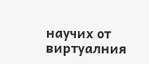научих от виртуалния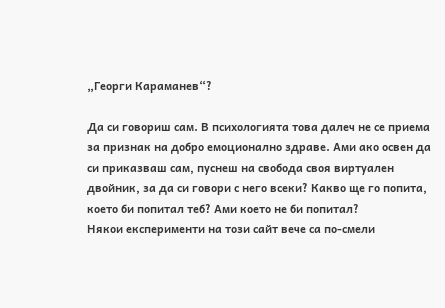„Георги Караманев“?

Да си говориш сам. В психологията това далеч не се приема за признак на добро емоционално здраве. Ами ако освен да си приказваш сам, пуснеш на свобода своя виртуален двойник, за да си говори с него всеки? Какво ще го попита, което би попитал теб? Ами което не би попитал?
Някои експерименти на този сайт вече са по-смели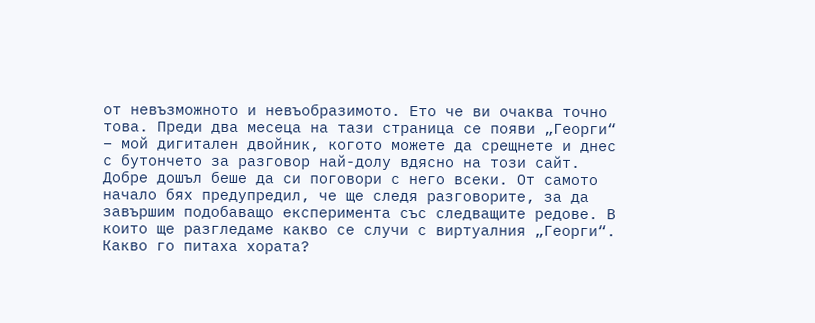от невъзможното и невъобразимото. Ето че ви очаква точно това. Преди два месеца на тази страница се появи „Георги“ – мой дигитален двойник, когото можете да срещнете и днес с бутончето за разговор най-долу вдясно на този сайт.
Добре дошъл беше да си поговори с него всеки. От самото начало бях предупредил, че ще следя разговорите, за да завършим подобаващо експеримента със следващите редове. В които ще разгледаме какво се случи с виртуалния „Георги“. Какво го питаха хората?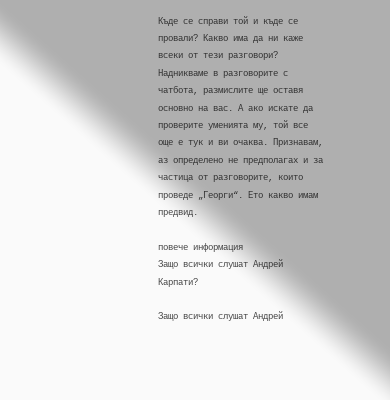Къде се справи той и къде се провали? Какво има да ни каже всеки от тези разговори?
Надникваме в разговорите с чатбота, размислите ще оставя основно на вас. А ако искате да проверите уменията му, той все още е тук и ви очаква. Признавам, аз определено не предполагах и за частица от разговорите, които проведе „Георги“. Ето какво имам предвид.

повече информация
Защо всички слушат Андрей Карпати?

Защо всички слушат Андрей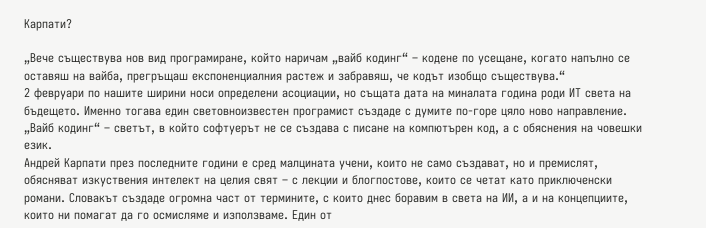Карпати?

„Вече съществува нов вид програмиране, който наричам „вайб кодинг“ – кодене по усещане, когато напълно се оставяш на вайба, прегръщаш експоненциалния растеж и забравяш, че кодът изобщо съществува.“
2 февруари по нашите ширини носи определени асоциации, но същата дата на миналата година роди ИТ света на бъдещето. Именно тогава един световноизвестен програмист създаде с думите по-горе цяло ново направление. „Вайб кодинг“ – светът, в който софтуерът не се създава с писане на компютърен код, а с обяснения на човешки език.
Андрей Карпати през последните години е сред малцината учени, които не само създават, но и премислят, обясняват изкуствения интелект на целия свят – с лекции и блогпостове, които се четат като приключенски романи. Словакът създаде огромна част от термините, с които днес боравим в света на ИИ, а и на концепциите, които ни помагат да го осмисляме и използваме. Един от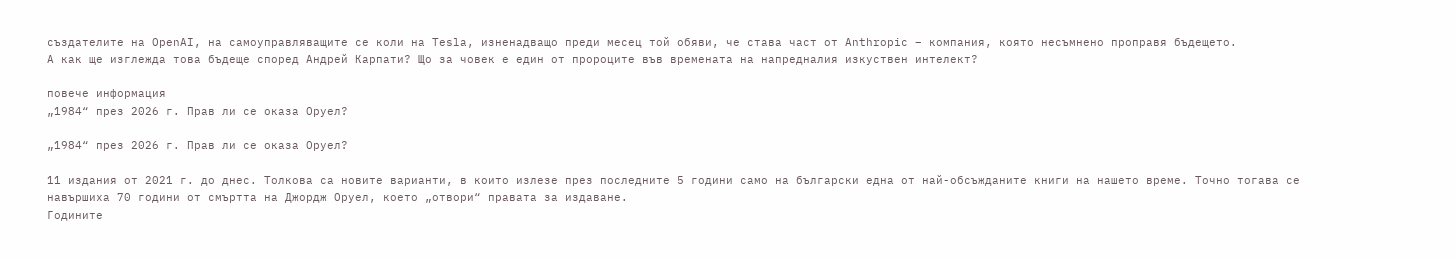създателите на OpenAI, на самоуправляващите се коли на Tesla, изненадващо преди месец той обяви, че става част от Anthropic – компания, която несъмнено проправя бъдещето.
А как ще изглежда това бъдеще според Андрей Карпати? Що за човек е един от пророците във времената на напредналия изкуствен интелект?

повече информация
„1984“ през 2026 г. Прав ли се оказа Оруел?

„1984“ през 2026 г. Прав ли се оказа Оруел?

11 издания от 2021 г. до днес. Толкова са новите варианти, в които излезе през последните 5 години само на български една от най-обсъжданите книги на нашето време. Точно тогава се навършиха 70 години от смъртта на Джордж Оруел, което „отвори“ правата за издаване.
Годините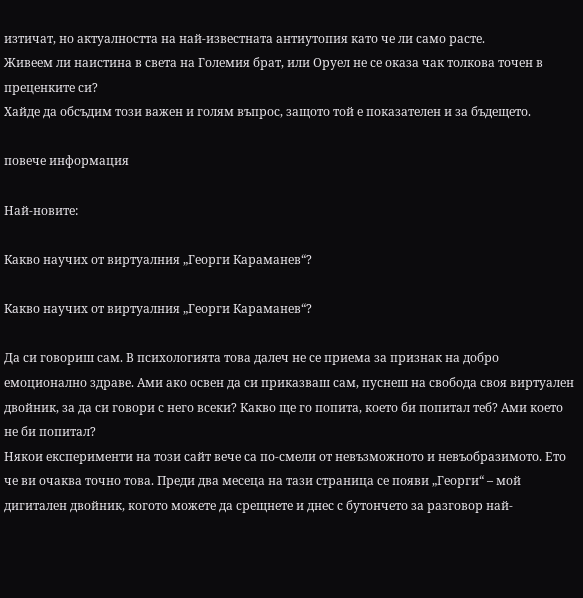изтичат, но актуалността на най-известната антиутопия като че ли само расте.
Живеем ли наистина в света на Големия брат, или Оруел не се оказа чак толкова точен в преценките си?
Хайде да обсъдим този важен и голям въпрос, защото той е показателен и за бъдещето.

повече информация

Най-новите:

Какво научих от виртуалния „Георги Караманев“?

Какво научих от виртуалния „Георги Караманев“?

Да си говориш сам. В психологията това далеч не се приема за признак на добро емоционално здраве. Ами ако освен да си приказваш сам, пуснеш на свобода своя виртуален двойник, за да си говори с него всеки? Какво ще го попита, което би попитал теб? Ами което не би попитал?
Някои експерименти на този сайт вече са по-смели от невъзможното и невъобразимото. Ето че ви очаква точно това. Преди два месеца на тази страница се появи „Георги“ – мой дигитален двойник, когото можете да срещнете и днес с бутончето за разговор най-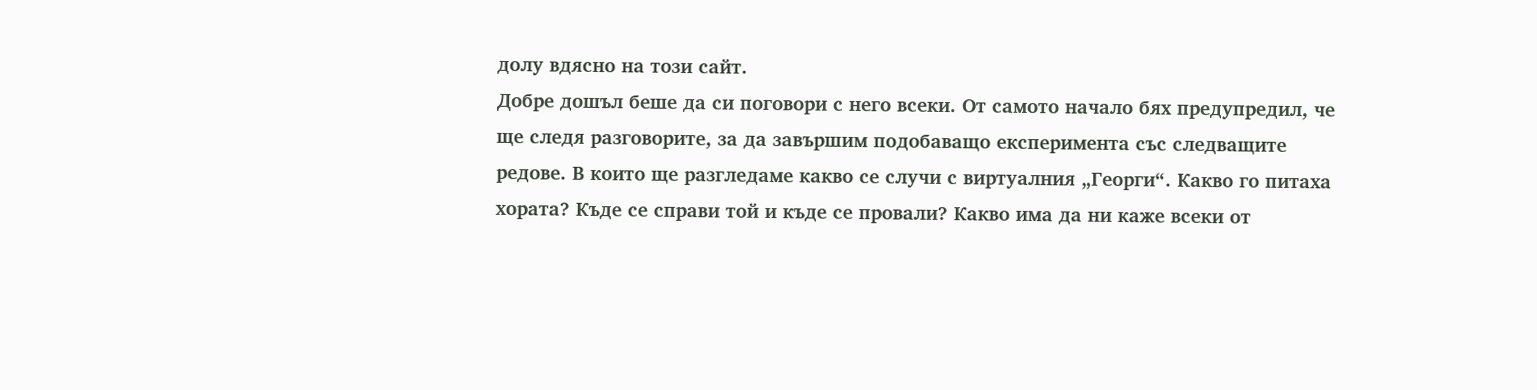долу вдясно на този сайт.
Добре дошъл беше да си поговори с него всеки. От самото начало бях предупредил, че ще следя разговорите, за да завършим подобаващо експеримента със следващите редове. В които ще разгледаме какво се случи с виртуалния „Георги“. Какво го питаха хората? Къде се справи той и къде се провали? Какво има да ни каже всеки от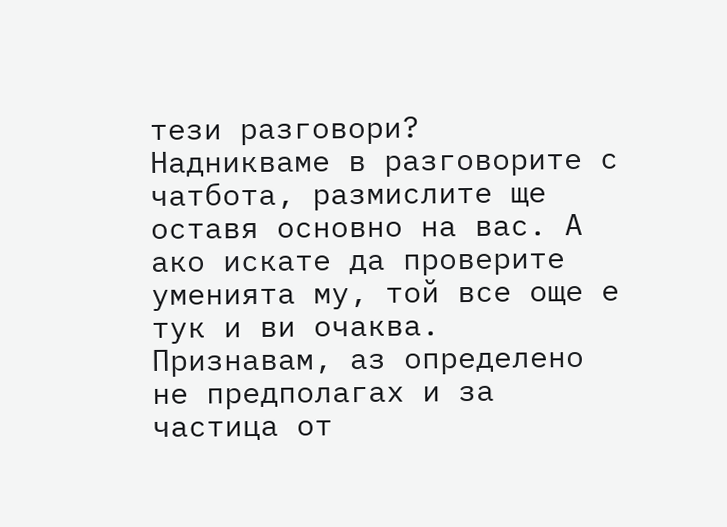тези разговори?
Надникваме в разговорите с чатбота, размислите ще оставя основно на вас. А ако искате да проверите уменията му, той все още е тук и ви очаква. Признавам, аз определено не предполагах и за частица от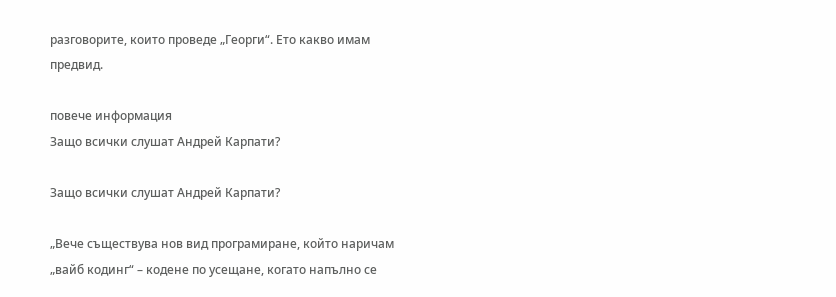разговорите, които проведе „Георги“. Ето какво имам предвид.

повече информация
Защо всички слушат Андрей Карпати?

Защо всички слушат Андрей Карпати?

„Вече съществува нов вид програмиране, който наричам „вайб кодинг“ – кодене по усещане, когато напълно се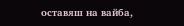оставяш на вайба,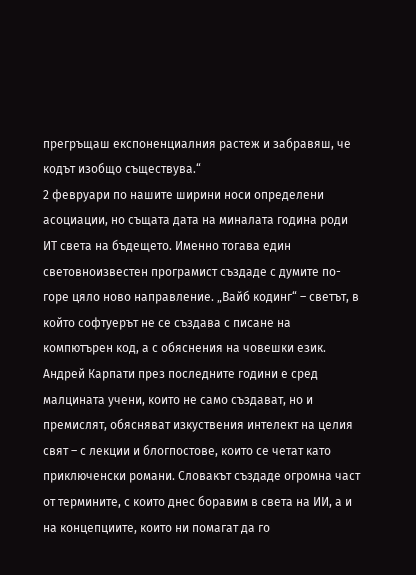прегръщаш експоненциалния растеж и забравяш, че кодът изобщо съществува.“
2 февруари по нашите ширини носи определени асоциации, но същата дата на миналата година роди ИТ света на бъдещето. Именно тогава един световноизвестен програмист създаде с думите по-горе цяло ново направление. „Вайб кодинг“ – светът, в който софтуерът не се създава с писане на компютърен код, а с обяснения на човешки език.
Андрей Карпати през последните години е сред малцината учени, които не само създават, но и премислят, обясняват изкуствения интелект на целия свят – с лекции и блогпостове, които се четат като приключенски романи. Словакът създаде огромна част от термините, с които днес боравим в света на ИИ, а и на концепциите, които ни помагат да го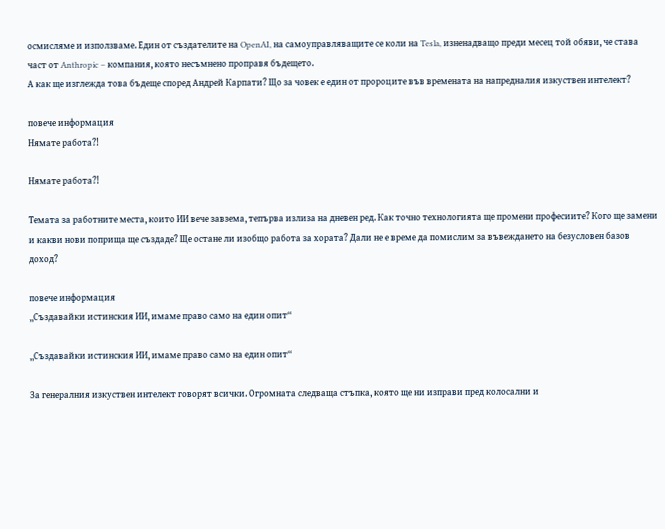осмисляме и използваме. Един от създателите на OpenAI, на самоуправляващите се коли на Tesla, изненадващо преди месец той обяви, че става част от Anthropic – компания, която несъмнено проправя бъдещето.
А как ще изглежда това бъдеще според Андрей Карпати? Що за човек е един от пророците във времената на напредналия изкуствен интелект?

повече информация
Нямате работа?!

Нямате работа?!

Темата за работните места, които ИИ вече завзема, тепърва излиза на дневен ред. Как точно технологията ще промени професиите? Кого ще замени и какви нови поприща ще създаде? Ще остане ли изобщо работа за хората? Дали не е време да помислим за въвеждането на безусловен базов доход?

повече информация
„Създавайки истинския ИИ, имаме право само на един опит“

„Създавайки истинския ИИ, имаме право само на един опит“

За генералния изкуствен интелект говорят всички. Огромната следваща стъпка, която ще ни изправи пред колосални и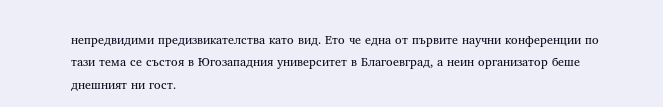непредвидими предизвикателства като вид. Ето че една от първите научни конференции по тази тема се състоя в Югозападния университет в Благоевград, а неин организатор беше днешният ни гост.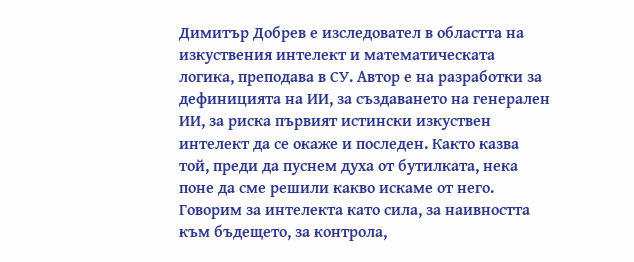Димитър Добрев е изследовател в областта на изкуствения интелект и математическата логика, преподава в СУ. Автор е на разработки за дефиницията на ИИ, за създаването на генерален ИИ, за риска първият истински изкуствен интелект да се окаже и последен. Както казва той, преди да пуснем духа от бутилката, нека поне да сме решили какво искаме от него.
Говорим за интелекта като сила, за наивността към бъдещето, за контрола,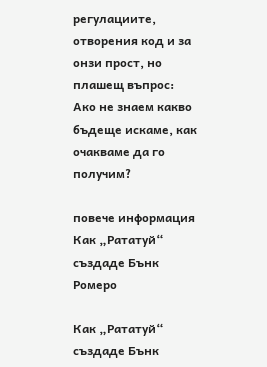регулациите, отворения код и за онзи прост, но плашещ въпрос:
Ако не знаем какво бъдеще искаме, как очакваме да го получим?

повече информация
Как „Рататуй“ създаде Бънк Ромеро

Как „Рататуй“ създаде Бънк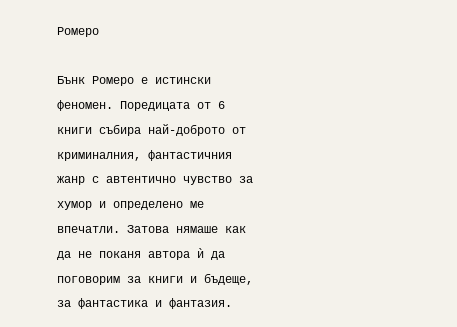Ромеро

Бънк Ромеро е истински феномен. Поредицата от 6 книги събира най-доброто от криминалния, фантастичния жанр с автентично чувство за хумор и определено ме впечатли. Затова нямаше как да не поканя автора ѝ да поговорим за книги и бъдеще, за фантастика и фантазия.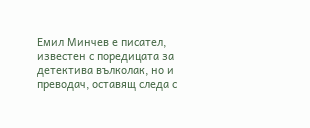Емил Минчев е писател, известен с поредицата за детектива вълколак, но и преводач, оставящ следа с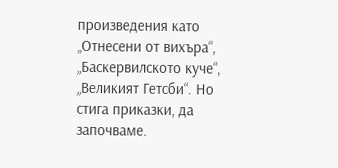произведения като „Отнесени от вихъра“, „Баскервилското куче“, „Великият Гетсби“. Но стига приказки, да започваме.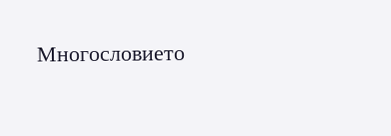Многословието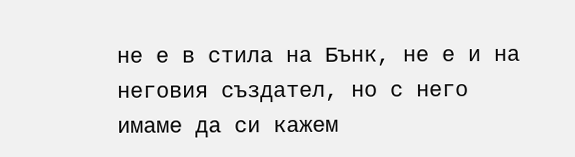не е в стила на Бънк, не е и на неговия създател, но с него имаме да си кажем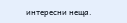интересни неща.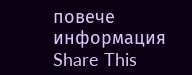повече информация
Share This